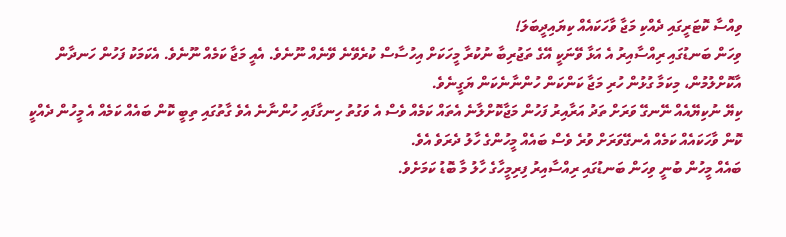ވިއްސާ ކޮޓަރީގައި ދެއްކި މަޖާ ވާހަކައެއް ކިޔައިދީބަލަ!
ވިހަން ބަނޑުގައި ރިއްސާއިރު އެ އަޅާ ވޭނަކީ އޭގެ ތަޖުރިބާ ނުކުރާ މީހަކަށް އިހުސާސް ކުރެވޭނެ ވޭނެއް ނޫނެވެ. އެއީ މަޖާ ކަމެއް ނޫނެވެ. އެކަމަކު ފަހުން ހަނދާން އާކޮށްލުމުން، މިކަމާ ގުޅުން ހުރި މަޖާ ކަންކަން ހުންނާނެކަން ޔަގީނެވެ.
ކިޔޭ ނުކިޔޭއެއް ނޭނގޭ ވަރަށް ތަދު އަރާއިރު ފަހުން މަޖާކޮށްލާނެ އެތައް ކަމެއް ވެސް އެ ވަގުތު ހިނގާފައި ހުންނާނެ އެވެ ގާތުގައި ތިބީ ކޮން ބައެއް ކަމެއް އެ މީހުން ދެއްކީ ކޮން ވާހަކައެއް ކަމެއް އެނގޭވަރަށް ވުރެ ވެސް ބައެއް މީހުންގެ ހާލު ދެރަވެ އެވެ.
ބައެއް މީހުން ބުނީ ވިހަން ބަނޑުގައި ރިއްސާއިރު ފިރިމީހާގެ ހާލު މާ ބޮޑު ކަމަށެވެ.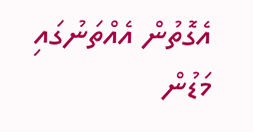އެގޮތުން އެއްތަނުގައި މަޑުން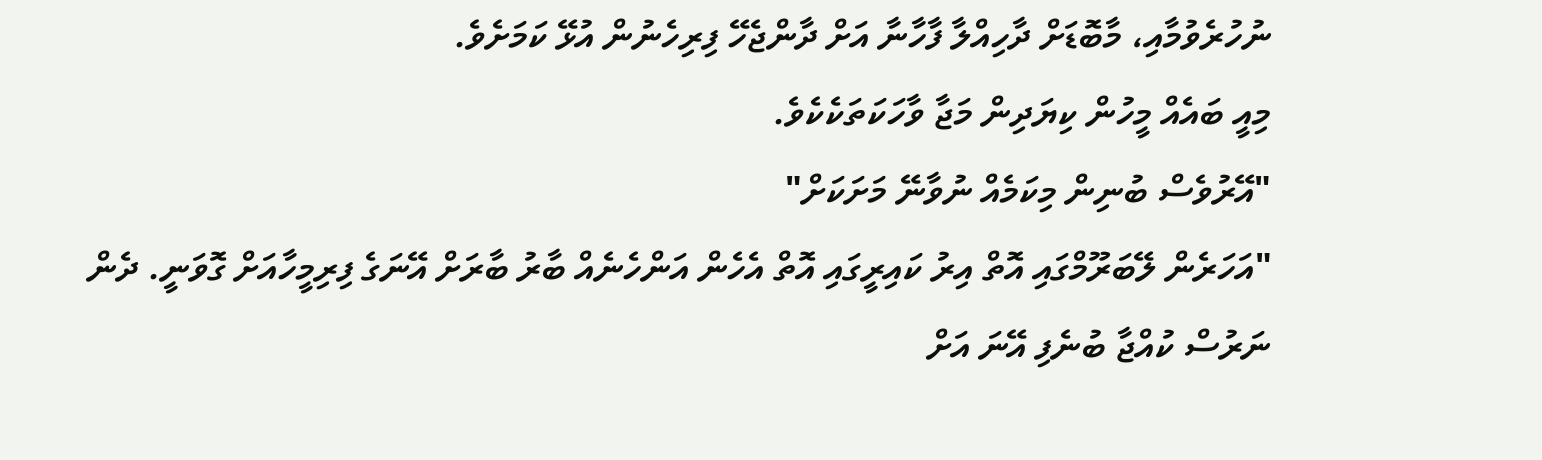ނުހުރެވުމާއި، މާބޮޑަށް ދާހިއްލާ ފާހާނާ އަށް ދާންޖެހޭ ފިރިހެނުން އުޅޭ ކަމަށެވެ.
މިއީ ބައެއް މީހުން ކިޔަދިން މަޖާ ވާހަކަތަކެކެވެ.
"އޭރުވެސް ބުނިން މިކަމެއް ނުވާނޭ މަށަކަށް"
"އަހަރެން ލޭބަރޫމްގައި އޮތް އިރު ކައިރީގައި އޮތް އެހެން އަންހެނެއް ބާރު ބާރަށް އޭނަގެ ފިރިމީހާއަށް ގޮވަނީ. ދެން ނަރުސް ކުއްޖާ ބުނެފި އޭނަ އަށް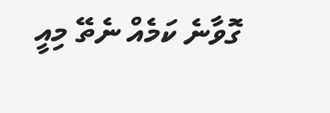ގޮވާނެ ކަމެއް ނެތޭ މިއީ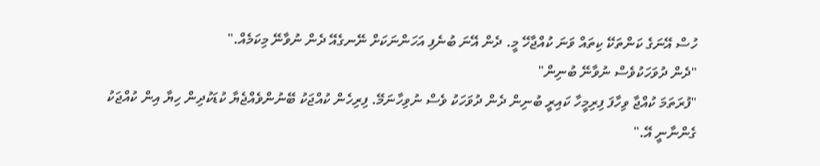ހުސް އޭނަގެ ކަންތަކޭ ކިތައް ވަނަ ކުއްޖާހޭ މީ. ދެން އޭނަ ބުނެފި އަހަންނަކަށް ނޭނގެއޭ ދެން ނުވާނޭ މިކަމެއް."
"ދެން ދުވަހަކުވެސް ނުވާނޭ ބުނިން"
"ފުރަތަމަ ކުއްޖާ ވިހާފަ ފިރިމީހާ ކައިރީ ބުނިން ދެން ދުވަހަކު ވެސް ނުވިހާނަމޭ. ފިރިހެން ކުއްޖަކު ބޭނުންވެއްޖެޔާ ކުޑަކުދިން ހިޔާ އިން ކުއްޖަކު ގެންނާނީ އޭ."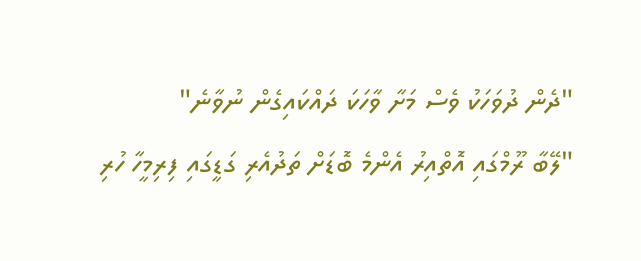"ދެން ދުވަހަކު ވެސް މަށާ ވާހަކަ ދައްކައިގެން ނުވާނެ"
"ލޭބާ ރޫމްގައި އޮތްއިރު އެންމެ ބޮޑަށް ތަދުއެރި ގަޑީގައި ފިރިމީހާ ހުރި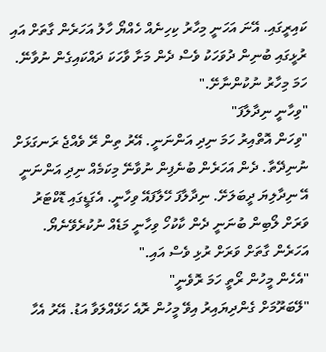ކައިރީގައި. އޭނަ އަހަނީ މިހާރު ކިހިނެއް ހެއްޔޯ ހާލު އަހަރެން ގާތަށް އައި ރުޅީގައި ބުނިން ދުވަހަކު ވެސް ދެން މަށާ ވާހަކަ ދައްކައިގެން ނުވާނޭ. ހަމަ މިހާރު ނުކުންނާށޭ."
"ވިހާނީ ނިދާލާފަ"
"ވިހަން އޮތްއިރު ހަމަ ނިދި އަންނަނީ. އޭރު ތިން ރޭ ވެއްޖެ ރަނގަޅަށް ނުނިދޭތާ. ދެން އަހަރެން ބުނެފިން ނުވާނޭ މިކަމެއް ނިދި އަންނަނީ އޭ ނިދާލިޔަ ދީބަލަށޭ. ނިދާލާފަ ހޭލާފައޭ ވިހާނީ. އެގަޑީގައި ޑޮކްޓަރު ވަރަށް ލޯބިން ބުނަނީ ދެން ކާކުހޯ ވިހާނީ މަޑެއް ނުކުރެވޭނެޔޯ. އަހަރެން ގާތަށް ވަރަށް ރުޅި ވެސް އައި."
"އެހެން މީހުން ރޯތީ ހަމަ ރޮވެނީ"
"ލޭބަރޫމަށް ގެންދިޔައިރު އިވޭ މީހުން ރޮއެ ހަޅޭއްލަވާ އަޑު. އޭރު އެހާ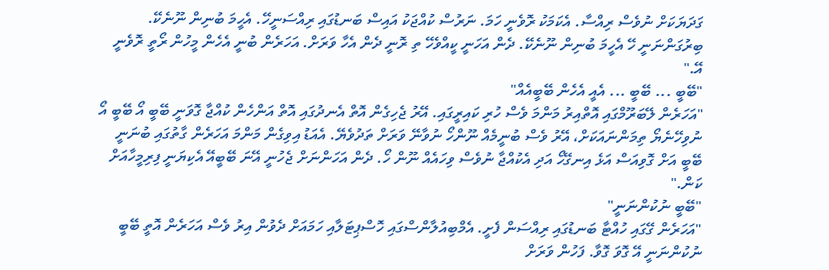ގަދަޔަކަށް ނުވެސް ރިއްސާ. އެކަމަކު ރޮވެނީ ހަމަ. ނަރުސް ކުއްޖަކު އައިސް ބަނޑުގައި ރިއްސަނީހޭ. އެހީމަ ބުނިން ނޫނެކޭ. ބިރުގަންނަނީ ހޭ އެހީމަ ބުނިން ނޫނެކޭ. ދެން އަހަނީ ކީއްވެހޭ ތި ރޮނީ ދެން އެހާ ވަރަށް. އަހަރެން ބުނީ އެހެން މީހުން ރޯތީ ރޮވެނީ އޭ."
"ބޭބީ ... ބޭބީ ... އެއީ އެހެން ބޭބީއެއް"
"އަހަރެން ލޭބަރޫމްގައި އޮތްއިރު މަންމަ ވެސް ހުރި ކައިރީގައި. އޭރު ޖެހިގެން އޮތް އެނދުގައި އޮތް އަންހެން ކުއްޖާ ގޮވަނީ ބޭބީ އޯ ބޭބީ އޯ ނުވިހޭނެޔޯ ތިމަންނައަކަށް، އޭރު ވެސް ބުނީމެއް ނޫންހޯ ނުވާނޭ ވަރަށް ތަދުވެޔޭ. އެއަޑު އިވިގެން މަންމަ އަހަރެން ގާތުގައި ބުނަނީ ބޭބީ އަށް ގޮވިއަސް އަޅެ އިނގޭހޯ އަދި އެކުއްޖާ ނުވެސް ވިހައެއް ނޫން ހޯ. ދެން އަހަންނަށް ޖެހުނީ އޭނަ ބޭބީއޭ އެކިޔަނީ ފިރިމީހާއަށް ކަން."
"ބޭބީ ނުކުންނަނީ"
"އަހަރެން ގޭގައި ހުއްޓާ ބަނޑުގައި ރިއްސަން ފެށީ. އެމްބިއުލާންސްގައި ހޮސްޕިޓަލާއި ހަމައަށް ދެވުން އިރު ވެސް އަހަރެން އޮތީ ބޭބީ ނުކުންނަނީ އޭ ގޮވަ ގޮވާ. ފަހުން ވަރަށް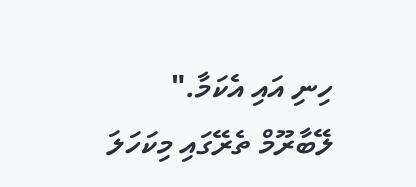ހިނި އައި އެކަމާ."
ލޭބާރޫމް ތެރޭގައި މިކަހަލަ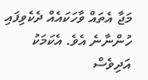މަޖާ އެތައް ވާހަކައެއް ދެކެވިފައި ހުންނާނެ އެވެ. އެކަމަކު އަދިވެސް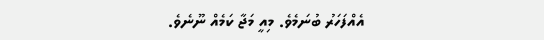އެއްފަހަރު ބުނަމެވެ. މިއީ މަޖާ ކަމެއް ނޫނެވެ.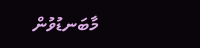މާބަނޑުވުން